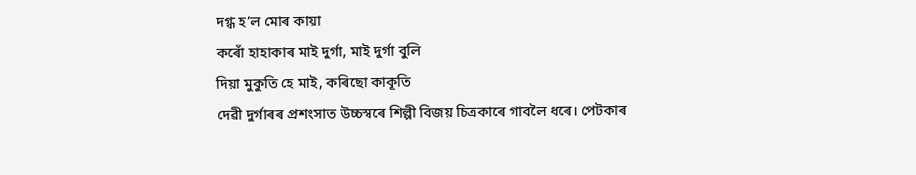দগ্ধ হ’ল মোৰ কায়া
কৰোঁ হাহাকাৰ মাই দুৰ্গা, মাই দুৰ্গা বুলি
দিয়া মুকুতি হে মাই, কৰিছো কাকূতি
দেৱী দুৰ্গাৰৰ প্ৰশংসাত উচ্চস্বৰে শিল্পী বিজয় চিত্ৰকাৰে গাবলৈ ধৰে। পেটকাৰ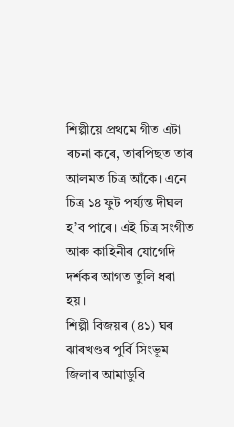শিল্পীয়ে প্ৰথমে গীত এটা ৰচনা কৰে, তাৰপিছত তাৰ আলমত চিত্ৰ আঁকে। এনে চিত্ৰ ১৪ ফুট পৰ্য্যন্ত দীঘল হ’ব পাৰে। এই চিত্ৰ সংগীত আৰু কাহিনীৰ যোগেদি দৰ্শকৰ আগত তুলি ধৰা হয়।
শিল্পী বিজয়ৰ (৪১) ঘৰ ঝাৰখণ্ডৰ পুৰ্বি সিংভূম জিলাৰ আমাডুবি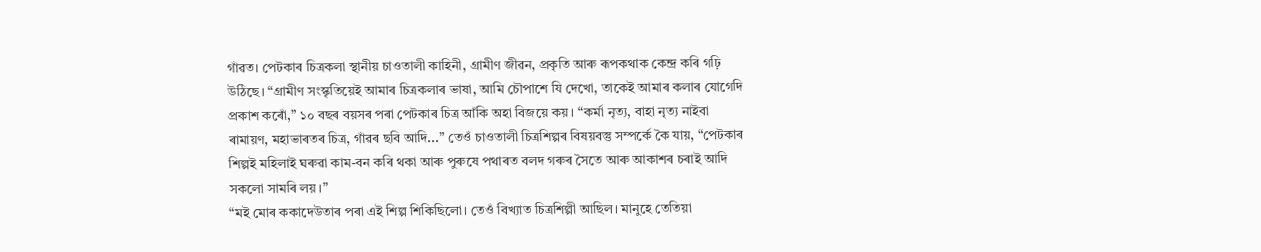গাঁৱত। পেটকাৰ চিত্ৰকলা স্থানীয় চাওতালী কাহিনী, গ্ৰামীণ জীৱন, প্ৰকৃতি আৰু ৰূপকথাক কেন্দ্ৰ কৰি গঢ়ি উঠিছে। “গ্ৰামীণ সংস্কৃতিয়েই আমাৰ চিত্ৰকলাৰ ভাষা, আমি চৌপাশে যি দেখো, তাকেই আমাৰ কলাৰ যোগেদি প্ৰকাশ কৰোঁ,” ১০ বছৰ বয়সৰ পৰা পেটকাৰ চিত্ৰ আঁকি অহা বিজয়ে কয়। “কৰ্মা নৃত্য, বাহা নৃত্য নাইবা ৰামায়ণ, মহাভাৰতৰ চিত্ৰ, গাঁৱৰ ছবি আদি...” তেওঁ চাওতালী চিত্ৰশিল্পৰ বিষয়বস্তু সম্পৰ্কে কৈ যায়, “পেটকাৰ শিল্পই মহিলাই ঘৰুৱা কাম-বন কৰি থকা আৰু পুৰুষে পথাৰত বলদ গৰুৰ সৈতে আৰু আকাশৰ চৰাই আদি সকলো সামৰি লয়।”
“মই মোৰ ককাদেউতাৰ পৰা এই শিল্প শিকিছিলো। তেওঁ বিখ্যাত চিত্ৰশিল্পী আছিল। মানুহে তেতিয়া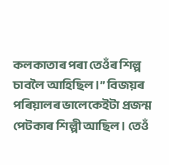কলকাতাৰ পৰা তেওঁৰ শিল্প চাবলৈ আহিছিল।” বিজয়ৰ পৰিয়ালৰ ভালেকেইটা প্ৰজন্ম পেটকাৰ শিল্পী আছিল। তেওঁ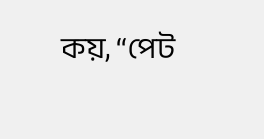কয়, “পেট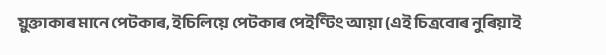য়ুক্তাকাৰ মানে পেটকাৰ, ইচিলিয়ে পেটকাৰ পেইণ্টিং আয়া (এই চিত্ৰবোৰ নুৰিয়াই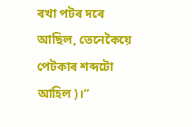ৰখা পটৰ দৰে আছিল, তেনেকৈয়ে পেটকাৰ শব্দটো আহিল)।”